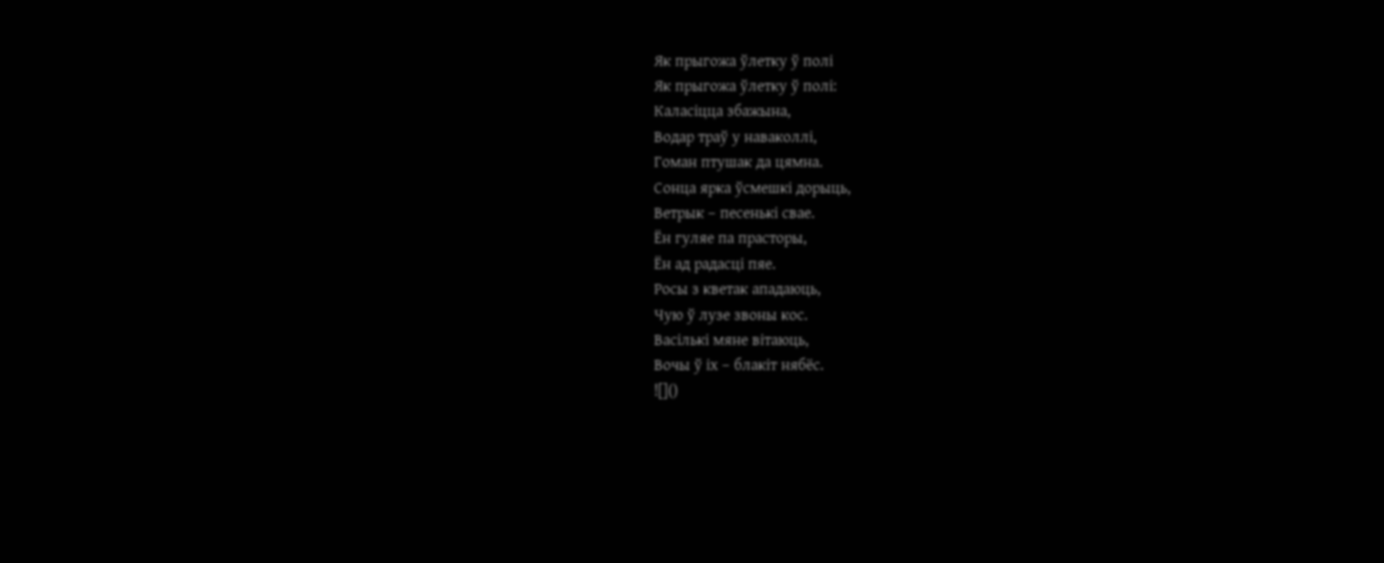Як прыгожа ўлетку ў полі
Як прыгожа ўлетку ў полі:
Каласіцца збажына,
Водар траў у наваколлі,
Гоман птушак да цямна.
Сонца ярка ўсмешкі дорыць,
Ветрык – песенькі свае.
Ён гуляе па прасторы,
Ён ад радасці пяе.
Росы з кветак ападаюць,
Чую ў лузе звоны кос.
Васількі мяне вітаюць,
Вочы ў іх – блакіт нябёс.
![]()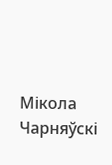Мікола Чарняўскі